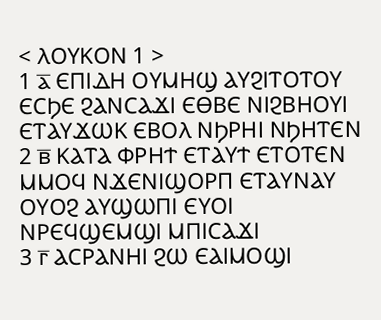< ⲖⲞⲨⲔⲞⲚ 1 >
1 ⲁ̅ ⲈⲠⲒⲆⲎ ⲞⲨⲘⲎϢ ⲀⲨϨⲒⲦⲞⲦⲞⲨ ⲈⲤϦⲈ ϨⲀⲚⲤⲀϪⲒ ⲈⲐⲂⲈ ⲚⲒϨⲂⲎⲞⲨⲒ ⲈⲦⲀⲨϪⲰⲔ ⲈⲂⲞⲖ ⲚϦⲢⲎⲒ ⲚϦⲎⲦⲈⲚ
2 ⲃ̅ ⲔⲀⲦⲀ ⲪⲢⲎϮ ⲈⲦⲀⲨϮ ⲈⲦⲞⲦⲈⲚ ⲘⲘⲞϤ ⲚϪⲈⲚⲒϢⲞⲢⲠ ⲈⲦⲀⲨⲚⲀⲨ ⲞⲨⲞϨ ⲀⲨϢⲰⲠⲒ ⲈⲨⲞⲒ ⲚⲢⲈϤϢⲈⲘϢⲒ ⲘⲠⲒⲤⲀϪⲒ
3 ⲅ̅ ⲀⲤⲢⲀⲚⲎⲒ ϨⲰ ⲈⲀⲒⲘⲞϢⲒ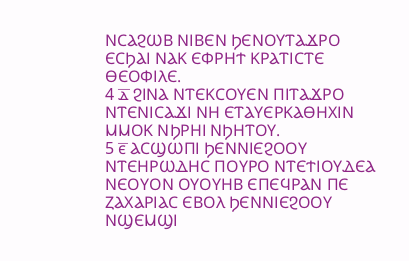ⲚⲤⲀϨⲰⲂ ⲚⲒⲂⲈⲚ ϦⲈⲚⲞⲨⲦⲀϪⲢⲞ ⲈⲤϦⲀⲒ ⲚⲀⲔ ⲈⲪⲢⲎϮ ⲔⲢⲀⲦⲒⲤⲦⲈ ⲐⲈⲞⲪⲒⲖⲈ.
4 ⲇ̅ ϨⲒⲚⲀ ⲚⲦⲈⲔⲤⲞⲨⲈⲚ ⲠⲒⲦⲀϪⲢⲞ ⲚⲦⲈⲚⲒⲤⲀϪⲒ ⲚⲎ ⲈⲦⲀⲨⲈⲢⲔⲀⲐⲎⲬⲒⲚ ⲘⲘⲞⲔ ⲚϦⲢⲎⲒ ⲚϦⲎⲦⲞⲨ.
5 ⲉ̅ ⲀⲤϢⲰⲠⲒ ϦⲈⲚⲚⲒⲈϨⲞⲞⲨ ⲚⲦⲈⲎⲢⲰⲆⲎⲤ ⲠⲞⲨⲢⲞ ⲚⲦⲈϮⲒⲞⲨⲆⲈⲀ ⲚⲈⲞⲨⲞⲚ ⲞⲨⲞⲨⲎⲂ ⲈⲠⲈϤⲢⲀⲚ ⲠⲈ ⲌⲀⲬⲀⲢⲒⲀⲤ ⲈⲂⲞⲖ ϦⲈⲚⲚⲒⲈϨⲞⲞⲨ ⲚϢⲈⲘϢⲒ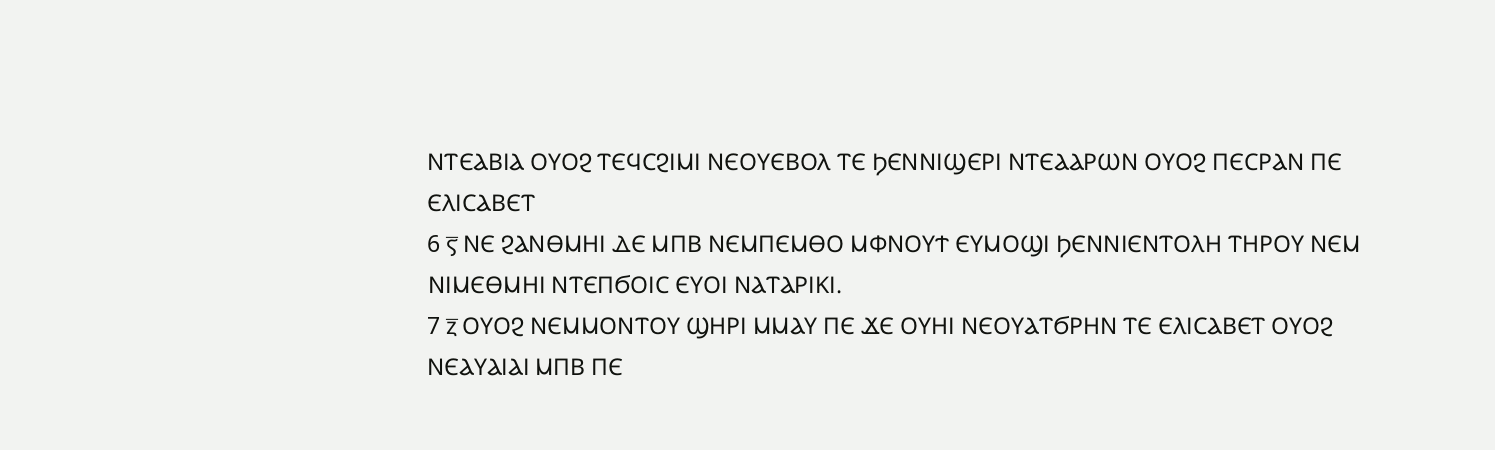ⲚⲦⲈⲀⲂⲒⲀ ⲞⲨⲞϨ ⲦⲈϤⲤϨⲒⲘⲒ ⲚⲈⲞⲨⲈⲂⲞⲖ ⲦⲈ ϦⲈⲚⲚⲒϢⲈⲢⲒ ⲚⲦⲈⲀⲀⲢⲰⲚ ⲞⲨⲞϨ ⲠⲈⲤⲢⲀⲚ ⲠⲈ ⲈⲖⲒⲤⲀⲂⲈⲦ
6 ⲋ̅ ⲚⲈ ϨⲀⲚⲐⲘⲎⲒ ⲆⲈ ⲘⲠⲂ ⲚⲈⲘⲠⲈⲘⲐⲞ ⲘⲪⲚⲞⲨϮ ⲈⲨⲘⲞϢⲒ ϦⲈⲚⲚⲒⲈⲚⲦⲞⲖⲎ ⲦⲎⲢⲞⲨ ⲚⲈⲘ ⲚⲒⲘⲈⲐⲘⲎⲒ ⲚⲦⲈⲠϬⲞⲒⲤ ⲈⲨⲞⲒ ⲚⲀⲦⲀⲢⲒⲔⲒ.
7 ⲍ̅ ⲞⲨⲞϨ ⲚⲈⲘⲘⲞⲚⲦⲞⲨ ϢⲎⲢⲒ ⲘⲘⲀⲨ ⲠⲈ ϪⲈ ⲞⲨⲎⲒ ⲚⲈⲞⲨⲀⲦϬⲢⲎⲚ ⲦⲈ ⲈⲖⲒⲤⲀⲂⲈⲦ ⲞⲨⲞϨ ⲚⲈⲀⲨⲀⲒⲀⲒ ⲘⲠⲂ ⲠⲈ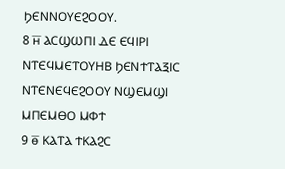ϦⲈⲚⲚⲞⲨⲈϨⲞⲞⲨ.
8 ⲏ̅ ⲀⲤϢⲰⲠⲒ ⲆⲈ ⲈϤⲒⲢⲒ ⲚⲦⲈϤⲘⲈⲦⲞⲨⲎⲂ ϦⲈⲚϮⲦⲀⲜⲒⲤ ⲚⲦⲈⲚⲈϤⲈϨⲞⲞⲨ ⲚϢⲈⲘϢⲒ ⲘⲠⲈⲘⲐⲞ ⲘⲪϮ
9 ⲑ̅ ⲔⲀⲦⲀ ϮⲔⲀϨⲤ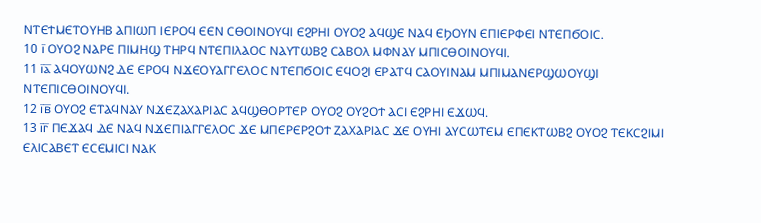ⲚⲦⲈϮⲘⲈⲦⲞⲨⲎⲂ ⲀⲠⲒⲰⲠ ⲒⲈⲢⲞϤ ⲈⲈⲚ ⲤⲐⲞⲒⲚⲞⲨϤⲒ ⲈϨⲢⲎⲒ ⲞⲨⲞϨ ⲀϤϢⲈ ⲚⲀϤ ⲈϦⲞⲨⲚ ⲈⲠⲒⲈⲢⲪⲈⲒ ⲚⲦⲈⲠϬⲞⲒⲤ.
10 ⲓ̅ ⲞⲨⲞϨ ⲚⲀⲢⲈ ⲠⲒⲘⲎϢ ⲦⲎⲢϤ ⲚⲦⲈⲠⲒⲖⲀⲞⲤ ⲚⲀⲨⲦⲰⲂϨ ⲤⲀⲂⲞⲖ ⲘⲪⲚⲀⲨ ⲘⲠⲒⲤⲐⲞⲒⲚⲞⲨϤⲒ.
11 ⲓ̅ⲁ̅ ⲀϤⲞⲨⲰⲚϨ ⲆⲈ ⲈⲢⲞϤ ⲚϪⲈⲞⲨⲀⲄⲄⲈⲖⲞⲤ ⲚⲦⲈⲠϬⲞⲒⲤ ⲈϤⲞϨⲒ ⲈⲢⲀⲦϤ ⲤⲀⲞⲨⲒⲚⲀⲘ ⲘⲠⲒⲘⲀⲚⲈⲢϢⲰⲞⲨϢⲒ ⲚⲦⲈⲠⲒⲤⲐⲞⲒⲚⲞⲨϤⲒ.
12 ⲓ̅ⲃ̅ ⲞⲨⲞϨ ⲈⲦⲀϤⲚⲀⲨ ⲚϪⲈⲌⲀⲬⲀⲢⲒⲀⲤ ⲀϤϢⲐⲞⲢⲦⲈⲢ ⲞⲨⲞϨ ⲞⲨϨⲞϮ ⲀⲤⲒ ⲈϨⲢⲎⲒ ⲈϪⲰϤ.
13 ⲓ̅ⲅ̅ ⲠⲈϪⲀϤ ⲆⲈ ⲚⲀϤ ⲚϪⲈⲠⲒⲀⲄⲄⲈⲖⲞⲤ ϪⲈ ⲘⲠⲈⲢⲈⲢϨⲞϮ ⲌⲀⲬⲀⲢⲒⲀⲤ ϪⲈ ⲞⲨⲎⲒ ⲀⲨⲤⲰⲦⲈⲘ ⲈⲠⲈⲔⲦⲰⲂϨ ⲞⲨⲞϨ ⲦⲈⲔⲤϨⲒⲘⲒ ⲈⲖⲒⲤⲀⲂⲈⲦ ⲈⲤⲈⲘⲒⲤⲒ ⲚⲀⲔ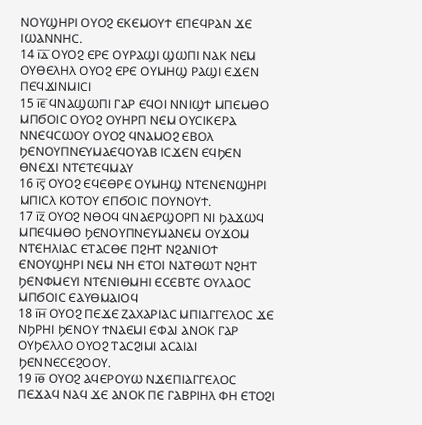ⲚⲞⲨϢⲎⲢⲒ ⲞⲨⲞϨ ⲈⲔⲈⲘⲞⲨϮ ⲈⲠⲈϤⲢⲀⲚ ϪⲈ ⲒⲰⲀⲚⲚⲎⲤ.
14 ⲓ̅ⲇ̅ ⲞⲨⲞϨ ⲈⲢⲈ ⲞⲨⲢⲀϢⲒ ϢⲰⲠⲒ ⲚⲀⲔ ⲚⲈⲘ ⲞⲨⲐⲈⲖⲎⲖ ⲞⲨⲞϨ ⲈⲢⲈ ⲞⲨⲘⲎϢ ⲢⲀϢⲒ ⲈϪⲈⲚ ⲠⲈϤϪⲒⲚⲘⲒⲤⲒ
15 ⲓ̅ⲉ̅ ϤⲚⲀϢⲰⲠⲒ ⲄⲀⲢ ⲈϤⲞⲒ ⲚⲚⲒϢϮ ⲘⲠⲈⲘⲐⲞ ⲘⲠϬⲞⲒⲤ ⲞⲨⲞϨ ⲞⲨⲎⲢⲠ ⲚⲈⲘ ⲞⲨⲤⲒⲔⲈⲢⲀ ⲚⲚⲈϤⲤⲰⲞⲨ ⲞⲨⲞϨ ϤⲚⲀⲘⲞϨ ⲈⲂⲞⲖ ϦⲈⲚⲞⲨⲠⲚⲈⲨⲘⲀⲈϤⲞⲨⲀⲂ ⲒⲤϪⲈⲚ ⲈϤϦⲈⲚ ⲐⲚⲈϪⲒ ⲚⲦⲈⲦⲈϤⲘⲀⲨ
16 ⲓ̅ⲋ̅ ⲞⲨⲞϨ ⲈϤⲈⲐⲢⲈ ⲞⲨⲘⲎϢ ⲚⲦⲈⲚⲈⲚϢⲎⲢⲒ ⲘⲠⲒⲤⲖ ⲔⲞⲦⲞⲨ ⲈⲠϬⲞⲒⲤ ⲠⲞⲨⲚⲞⲨϮ.
17 ⲓ̅ⲍ̅ ⲞⲨⲞϨ ⲚⲐⲞϤ ϤⲚⲀⲈⲢϢⲞⲢⲠ ⲚⲒ ϦⲀϪⲰϤ ⲘⲠⲈϤⲘⲐⲞ ϦⲈⲚⲞⲨⲠⲚⲈⲨⲘⲀⲚⲈⲘ ⲞⲨϪⲞⲘ ⲚⲦⲈⲎⲖⲒⲀⲤ ⲈⲦⲀⲤⲐⲈ ⲠϨⲎⲦ ⲚϨⲀⲚⲒⲞϮ ⲈⲚⲞⲨϢⲎⲢⲒ ⲚⲈⲘ ⲚⲎ ⲈⲦⲞⲒ ⲚⲀⲦⲐⲰⲦ ⲚϨⲎⲦ ϦⲈⲚⲪⲘⲈⲨⲒ ⲚⲦⲈⲚⲒⲐⲘⲎⲒ ⲈⲤⲈⲂⲦⲈ ⲞⲨⲖⲀⲞⲤ ⲘⲠϬⲞⲒⲤ ⲈⲀⲨⲐⲘⲀⲒⲞϤ
18 ⲓ̅ⲏ̅ ⲞⲨⲞϨ ⲠⲈϪⲈ ⲌⲀⲬⲀⲢⲒⲀⲤ ⲘⲠⲒⲀⲄⲄⲈⲖⲞⲤ ϪⲈ ⲚϦⲢⲎⲒ ϦⲈⲚⲞⲨ ϮⲚⲀⲈⲘⲒ ⲈⲪⲀⲒ ⲀⲚⲞⲔ ⲄⲀⲢ ⲞⲨϦⲈⲖⲖⲞ ⲞⲨⲞϨ ⲦⲀⲤϨⲒⲘⲒ ⲀⲤⲀⲒⲀⲒ ϦⲈⲚⲚⲈⲤⲈϨⲞⲞⲨ.
19 ⲓ̅ⲑ̅ ⲞⲨⲞϨ ⲀϤⲈⲢⲞⲨⲰ ⲚϪⲈⲠⲒⲀⲄⲄⲈⲖⲞⲤ ⲠⲈϪⲀϤ ⲚⲀϤ ϪⲈ ⲀⲚⲞⲔ ⲠⲈ ⲄⲀⲂⲢⲒⲎⲖ ⲪⲎ ⲈⲦⲞϨⲒ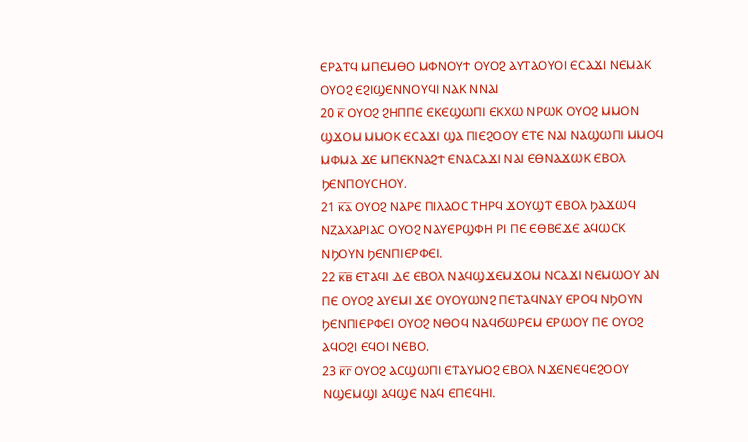ⲈⲢⲀⲦϤ ⲘⲠⲈⲘⲐⲞ ⲘⲪⲚⲞⲨϮ ⲞⲨⲞϨ ⲀⲨⲦⲀⲞⲨⲞⲒ ⲈⲤⲀϪⲒ ⲚⲈⲘⲀⲔ ⲞⲨⲞϨ ⲈϨⲒϢⲈⲚⲚⲞⲨϤⲒ ⲚⲀⲔ ⲚⲚⲀⲒ
20 ⲕ̅ ⲞⲨⲞϨ ϨⲎⲠⲠⲈ ⲈⲔⲈϢⲰⲠⲒ ⲈⲔⲬⲰ ⲚⲢⲰⲔ ⲞⲨⲞϨ ⲘⲘⲞⲚ ϢϪⲞⲘ ⲘⲘⲞⲔ ⲈⲤⲀϪⲒ ϢⲀ ⲠⲒⲈϨⲞⲞⲨ ⲈⲦⲈ ⲚⲀⲒ ⲚⲀϢⲰⲠⲒ ⲘⲘⲞϤ ⲘⲪⲘⲀ ϪⲈ ⲘⲠⲈⲔⲚⲀϨϮ ⲈⲚⲀⲤⲀϪⲒ ⲚⲀⲒ ⲈⲐⲚⲀϪⲰⲔ ⲈⲂⲞⲖ ϦⲈⲚⲠⲞⲨⲤⲎⲞⲨ.
21 ⲕ̅ⲁ̅ ⲞⲨⲞϨ ⲚⲀⲢⲈ ⲠⲒⲖⲀⲞⲤ ⲦⲎⲢϤ ϪⲞⲨϢⲦ ⲈⲂⲞⲖ ϦⲀϪⲰϤ ⲚⲌⲀⲬⲀⲢⲒⲀⲤ ⲞⲨⲞϨ ⲚⲀⲨⲈⲢϢⲪⲎ ⲢⲒ ⲠⲈ ⲈⲐⲂⲈϪⲈ ⲀϤⲰⲤⲔ ⲚϦⲞⲨⲚ ϦⲈⲚⲠⲒⲈⲢⲪⲈⲒ.
22 ⲕ̅ⲃ̅ ⲈⲦⲀϤⲒ ⲆⲈ ⲈⲂⲞⲖ ⲚⲀϤϢϪⲈⲘϪⲞⲘ ⲚⲤⲀϪⲒ ⲚⲈⲘⲰⲞⲨ ⲀⲚ ⲠⲈ ⲞⲨⲞϨ ⲀⲨⲈⲘⲒ ϪⲈ ⲞⲨⲞⲨⲰⲚϨ ⲠⲈⲦⲀϤⲚⲀⲨ ⲈⲢⲞϤ ⲚϦⲞⲨⲚ ϦⲈⲚⲠⲒⲈⲢⲪⲈⲒ ⲞⲨⲞϨ ⲚⲐⲞϤ ⲚⲀϤϬⲰⲢⲈⲘ ⲈⲢⲰⲞⲨ ⲠⲈ ⲞⲨⲞϨ ⲀϤⲞϨⲒ ⲈϤⲞⲒ ⲚⲈⲂⲞ.
23 ⲕ̅ⲅ̅ ⲞⲨⲞϨ ⲀⲤϢⲰⲠⲒ ⲈⲦⲀⲨⲘⲞϨ ⲈⲂⲞⲖ ⲚϪⲈⲚⲈϤⲈϨⲞⲞⲨ ⲚϢⲈⲘϢⲒ ⲀϤϢⲈ ⲚⲀϤ ⲈⲠⲈϤⲎⲒ.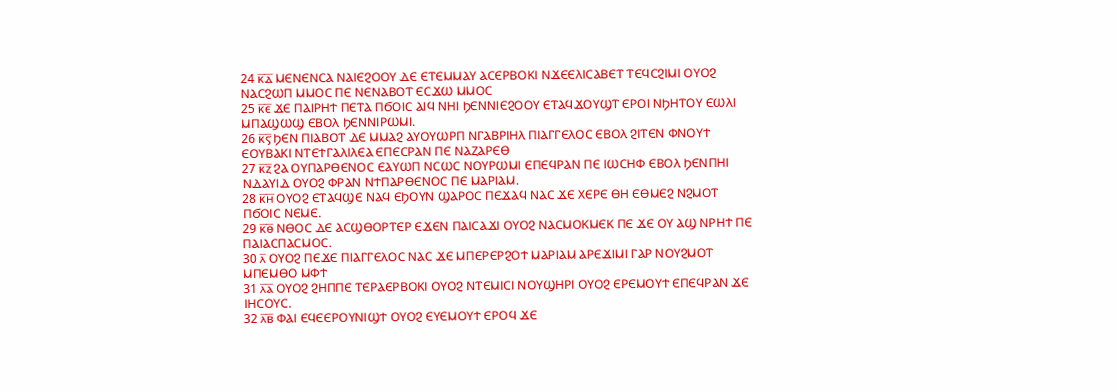24 ⲕ̅ⲇ̅ ⲘⲈⲚⲈⲚⲤⲀ ⲚⲀⲒⲈϨⲞⲞⲨ ⲆⲈ ⲈⲦⲈⲘⲘⲀⲨ ⲀⲤⲈⲢⲂⲞⲔⲒ ⲚϪⲈⲈⲖⲒⲤⲀⲂⲈⲦ ⲦⲈϤⲤϨⲒⲘⲒ ⲞⲨⲞϨ ⲚⲀⲤϨⲰⲠ ⲘⲘⲞⲤ ⲠⲈ ⲚⲈⲚⲀⲂⲞⲦ ⲈⲤϪⲰ ⲘⲘⲞⲤ
25 ⲕ̅ⲉ̅ ϪⲈ ⲠⲀⲒⲢⲎϮ ⲠⲈⲦⲀ ⲠϬⲞⲒⲤ ⲀⲒϤ ⲚⲎⲒ ϦⲈⲚⲚⲒⲈϨⲞⲞⲨ ⲈⲦⲀϤϪⲞⲨϢⲦ ⲈⲢⲞⲒ ⲚϦⲎⲦⲞⲨ ⲈⲰⲖⲒ ⲘⲠⲀϢⲰϢ ⲈⲂⲞⲖ ϦⲈⲚⲚⲒⲢⲰⲘⲒ.
26 ⲕ̅ⲋ̅ ϦⲈⲚ ⲠⲒⲀⲂⲞⲦ ⲆⲈ ⲘⲘⲀϨ ⲀⲨⲞⲨⲰⲢⲠ ⲚⲄⲀⲂⲢⲒⲎⲖ ⲠⲒⲀⲄⲄⲈⲖⲞⲤ ⲈⲂⲞⲖ ϨⲒⲦⲈⲚ ⲪⲚⲞⲨϮ ⲈⲞⲨⲂⲀⲔⲒ ⲚⲦⲈϮⲄⲀⲖⲒⲖⲈⲀ ⲈⲠⲈⲤⲢⲀⲚ ⲠⲈ ⲚⲀⲌⲀⲢⲈⲐ
27 ⲕ̅ⲍ̅ ϨⲀ ⲞⲨⲠⲀⲢⲐⲈⲚⲞⲤ ⲈⲀⲨⲰⲠ ⲚⲤⲰⲤ ⲚⲞⲨⲢⲰⲘⲒ ⲈⲠⲈϤⲢⲀⲚ ⲠⲈ ⲒⲰⲤⲎⲪ ⲈⲂⲞⲖ ϦⲈⲚⲠⲎⲒ ⲚⲆⲀⲨⲒⲆ ⲞⲨⲞϨ ⲪⲢⲀⲚ ⲚϮⲠⲀⲢⲐⲈⲚⲞⲤ ⲠⲈ ⲘⲀⲢⲒⲀⲘ.
28 ⲕ̅ⲏ̅ ⲞⲨⲞϨ ⲈⲦⲀϤϢⲈ ⲚⲀϤ ⲈϦⲞⲨⲚ ϢⲀⲢⲞⲤ ⲠⲈϪⲀϤ ⲚⲀⲤ ϪⲈ ⲬⲈⲢⲈ ⲐⲎ ⲈⲐⲘⲈϨ ⲚϨⲘⲞⲦ ⲠϬⲞⲒⲤ ⲚⲈⲘⲈ.
29 ⲕ̅ⲑ̅ ⲚⲐⲞⲤ ⲆⲈ ⲀⲤϢⲐⲞⲢⲦⲈⲢ ⲈϪⲈⲚ ⲠⲀⲒⲤⲀϪⲒ ⲞⲨⲞϨ ⲚⲀⲤⲘⲞⲔⲘⲈⲔ ⲠⲈ ϪⲈ ⲞⲨ ⲀϢ ⲚⲢⲎϮ ⲠⲈ ⲠⲀⲒⲀⲤⲠⲀⲤⲘⲞⲤ.
30 ⲗ̅ ⲞⲨⲞϨ ⲠⲈϪⲈ ⲠⲒⲀⲄⲄⲈⲖⲞⲤ ⲚⲀⲤ ϪⲈ ⲘⲠⲈⲢⲈⲢϨⲞϮ ⲘⲀⲢⲒⲀⲘ ⲀⲢⲈϪⲒⲘⲒ ⲄⲀⲢ ⲚⲞⲨϨⲘⲞⲦ ⲘⲠⲈⲘⲐⲞ ⲘⲪϮ
31 ⲗ̅ⲁ̅ ⲞⲨⲞϨ ϨⲎⲠⲠⲈ ⲦⲈⲢⲀⲈⲢⲂⲞⲔⲒ ⲞⲨⲞϨ ⲚⲦⲈⲘⲒⲤⲒ ⲚⲞⲨϢⲎⲢⲒ ⲞⲨⲞϨ ⲈⲢⲈⲘⲞⲨϮ ⲈⲠⲈϤⲢⲀⲚ ϪⲈ ⲒⲎⲤⲞⲨⲤ.
32 ⲗ̅ⲃ̅ ⲪⲀⲒ ⲈϤⲈⲈⲢⲞⲨⲚⲒϢϮ ⲞⲨⲞϨ ⲈⲨⲈⲘⲞⲨϮ ⲈⲢⲞϤ ϪⲈ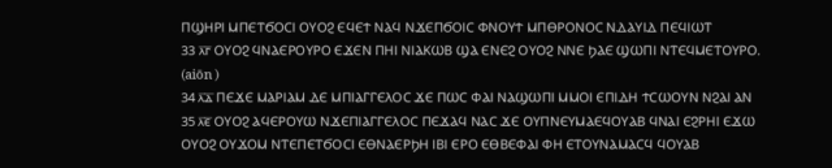ⲠϢⲎⲢⲒ ⲘⲠⲈⲦϬⲞⲤⲒ ⲞⲨⲞϨ ⲈϤⲈϮ ⲚⲀϤ ⲚϪⲈⲠϬⲞⲒⲤ ⲪⲚⲞⲨϮ ⲘⲠⲐⲢⲞⲚⲞⲤ ⲚⲆⲀⲨⲒⲆ ⲠⲈϤⲒⲰⲦ
33 ⲗ̅ⲅ̅ ⲞⲨⲞϨ ϤⲚⲀⲈⲢⲞⲨⲢⲞ ⲈϪⲈⲚ ⲠⲎⲒ ⲚⲒⲀⲔⲰⲂ ϢⲀ ⲈⲚⲈϨ ⲞⲨⲞϨ ⲚⲚⲈ ϦⲀⲈ ϢⲰⲠⲒ ⲚⲦⲈϤⲘⲈⲦⲞⲨⲢⲞ. (aiōn )
34 ⲗ̅ⲇ̅ ⲠⲈϪⲈ ⲘⲀⲢⲒⲀⲘ ⲆⲈ ⲘⲠⲒⲀⲄⲄⲈⲖⲞⲤ ϪⲈ ⲠⲰⲤ ⲪⲀⲒ ⲚⲀϢⲰⲠⲒ ⲘⲘⲞⲒ ⲈⲠⲒⲆⲎ ϮⲤⲰⲞⲨⲚ ⲚϨⲀⲒ ⲀⲚ
35 ⲗ̅ⲉ̅ ⲞⲨⲞϨ ⲀϤⲈⲢⲞⲨⲰ ⲚϪⲈⲠⲒⲀⲄⲄⲈⲖⲞⲤ ⲠⲈϪⲀϤ ⲚⲀⲤ ϪⲈ ⲞⲨⲠⲚⲈⲨⲘⲀⲈϤⲞⲨⲀⲂ ϤⲚⲀⲒ ⲈϨⲢⲎⲒ ⲈϪⲰ ⲞⲨⲞϨ ⲞⲨϪⲞⲘ ⲚⲦⲈⲠⲈⲦϬⲞⲤⲒ ⲈⲐⲚⲀⲈⲢϦⲎ ⲒⲂⲒ ⲈⲢⲞ ⲈⲐⲂⲈⲪⲀⲒ ⲪⲎ ⲈⲦⲞⲨⲚⲀⲘⲀⲤϤ ϤⲞⲨⲀⲂ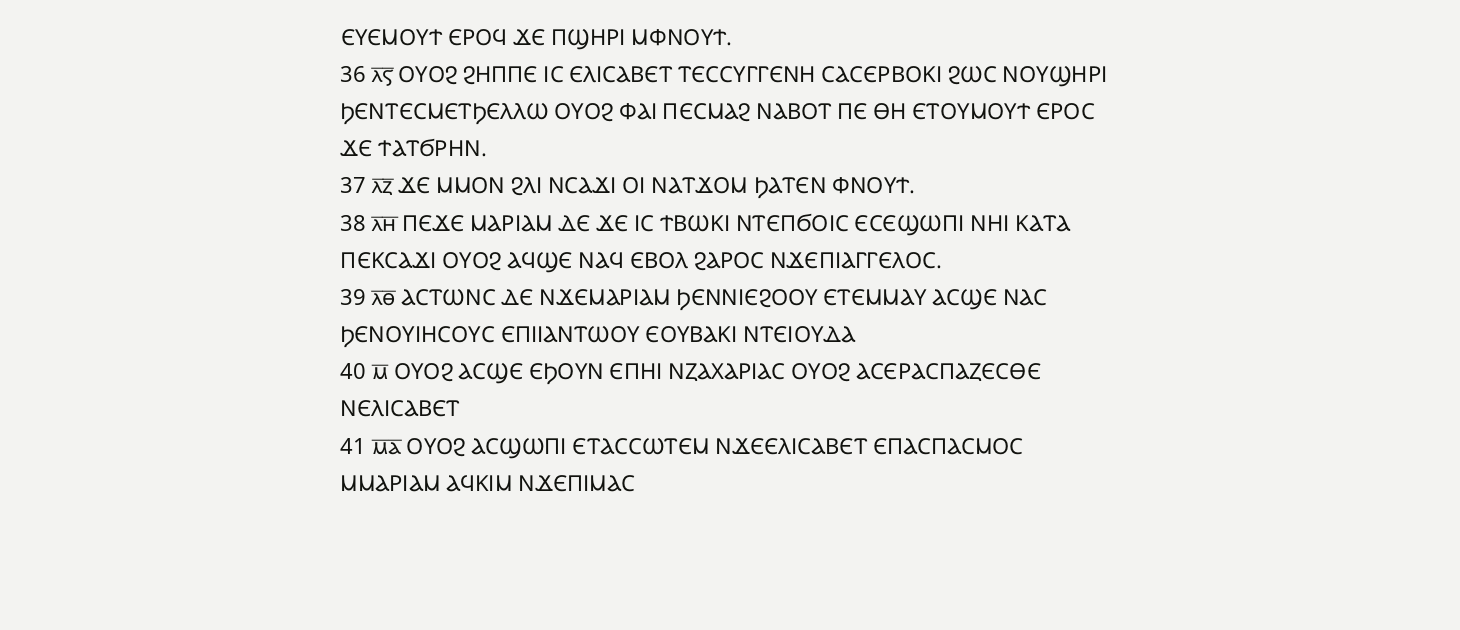ⲈⲨⲈⲘⲞⲨϮ ⲈⲢⲞϤ ϪⲈ ⲠϢⲎⲢⲒ ⲘⲪⲚⲞⲨϮ.
36 ⲗ̅ⲋ̅ ⲞⲨⲞϨ ϨⲎⲠⲠⲈ ⲒⲤ ⲈⲖⲒⲤⲀⲂⲈⲦ ⲦⲈⲤⲤⲨⲄⲄⲈⲚⲎ ⲤⲀⲤⲈⲢⲂⲞⲔⲒ ϨⲰⲤ ⲚⲞⲨϢⲎⲢⲒ ϦⲈⲚⲦⲈⲤⲘⲈⲦϦⲈⲖⲖⲰ ⲞⲨⲞϨ ⲪⲀⲒ ⲠⲈⲤⲘⲀϨ ⲚⲀⲂⲞⲦ ⲠⲈ ⲐⲎ ⲈⲦⲞⲨⲘⲞⲨϮ ⲈⲢⲞⲤ ϪⲈ ϮⲀⲦϬⲢⲎⲚ.
37 ⲗ̅ⲍ̅ ϪⲈ ⲘⲘⲞⲚ ϨⲖⲒ ⲚⲤⲀϪⲒ ⲞⲒ ⲚⲀⲦϪⲞⲘ ϦⲀⲦⲈⲚ ⲪⲚⲞⲨϮ.
38 ⲗ̅ⲏ̅ ⲠⲈϪⲈ ⲘⲀⲢⲒⲀⲘ ⲆⲈ ϪⲈ ⲒⲤ ϮⲂⲰⲔⲒ ⲚⲦⲈⲠϬⲞⲒⲤ ⲈⲤⲈϢⲰⲠⲒ ⲚⲎⲒ ⲔⲀⲦⲀ ⲠⲈⲔⲤⲀϪⲒ ⲞⲨⲞϨ ⲀϤϢⲈ ⲚⲀϤ ⲈⲂⲞⲖ ϨⲀⲢⲞⲤ ⲚϪⲈⲠⲒⲀⲄⲄⲈⲖⲞⲤ.
39 ⲗ̅ⲑ̅ ⲀⲤⲦⲰⲚⲤ ⲆⲈ ⲚϪⲈⲘⲀⲢⲒⲀⲘ ϦⲈⲚⲚⲒⲈϨⲞⲞⲨ ⲈⲦⲈⲘⲘⲀⲨ ⲀⲤϢⲈ ⲚⲀⲤ ϦⲈⲚⲞⲨⲒⲎⲤⲞⲨⲤ ⲈⲠⲒⲒⲀⲚⲦⲰⲞⲨ ⲈⲞⲨⲂⲀⲔⲒ ⲚⲦⲈⲒⲞⲨⲆⲀ
40 ⲙ̅ ⲞⲨⲞϨ ⲀⲤϢⲈ ⲈϦⲞⲨⲚ ⲈⲠⲎⲒ ⲚⲌⲀⲬⲀⲢⲒⲀⲤ ⲞⲨⲞϨ ⲀⲤⲈⲢⲀⲤⲠⲀⲌⲈⲤⲐⲈ ⲚⲈⲖⲒⲤⲀⲂⲈⲦ
41 ⲙ̅ⲁ̅ ⲞⲨⲞϨ ⲀⲤϢⲰⲠⲒ ⲈⲦⲀⲤⲤⲰⲦⲈⲘ ⲚϪⲈⲈⲖⲒⲤⲀⲂⲈⲦ ⲈⲠⲀⲤⲠⲀⲤⲘⲞⲤ ⲘⲘⲀⲢⲒⲀⲘ ⲀϤⲔⲒⲘ ⲚϪⲈⲠⲒⲘⲀⲤ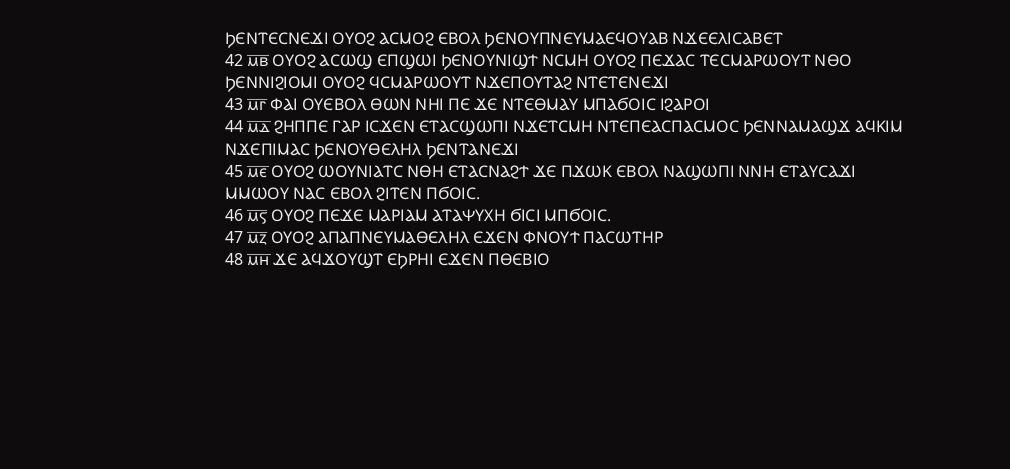ϦⲈⲚⲦⲈⲤⲚⲈϪⲒ ⲞⲨⲞϨ ⲀⲤⲘⲞϨ ⲈⲂⲞⲖ ϦⲈⲚⲞⲨⲠⲚⲈⲨⲘⲀⲈϤⲞⲨⲀⲂ ⲚϪⲈⲈⲖⲒⲤⲀⲂⲈⲦ
42 ⲙ̅ⲃ̅ ⲞⲨⲞϨ ⲀⲤⲰϢ ⲈⲠϢⲰⲒ ϦⲈⲚⲞⲨⲚⲒϢϮ ⲚⲤⲘⲎ ⲞⲨⲞϨ ⲠⲈϪⲀⲤ ⲦⲈⲤⲘⲀⲢⲰⲞⲨⲦ ⲚⲐⲞ ϦⲈⲚⲚⲒϨⲒⲞⲘⲒ ⲞⲨⲞϨ ϤⲤⲘⲀⲢⲰⲞⲨⲦ ⲚϪⲈⲠⲞⲨⲦⲀϨ ⲚⲦⲈⲦⲈⲚⲈϪⲒ
43 ⲙ̅ⲅ̅ ⲪⲀⲒ ⲞⲨⲈⲂⲞⲖ ⲐⲰⲚ ⲚⲎⲒ ⲠⲈ ϪⲈ ⲚⲦⲈⲐⲘⲀⲨ ⲘⲠⲀϬⲞⲒⲤ ⲒϨⲀⲢⲞⲒ
44 ⲙ̅ⲇ̅ ϨⲎⲠⲠⲈ ⲄⲀⲢ ⲒⲤϪⲈⲚ ⲈⲦⲀⲤϢⲰⲠⲒ ⲚϪⲈⲦⲤⲘⲎ ⲚⲦⲈⲠⲈⲀⲤⲠⲀⲤⲘⲞⲤ ϦⲈⲚⲚⲀⲘⲀϢϪ ⲀϤⲔⲒⲘ ⲚϪⲈⲠⲒⲘⲀⲤ ϦⲈⲚⲞⲨⲐⲈⲖⲎⲖ ϦⲈⲚⲦⲀⲚⲈϪⲒ
45 ⲙ̅ⲉ̅ ⲞⲨⲞϨ ⲰⲞⲨⲚⲒⲀⲦⲤ ⲚⲐⲎ ⲈⲦⲀⲤⲚⲀϨϮ ϪⲈ ⲠϪⲰⲔ ⲈⲂⲞⲖ ⲚⲀϢⲰⲠⲒ ⲚⲚⲎ ⲈⲦⲀⲨⲤⲀϪⲒ ⲘⲘⲰⲞⲨ ⲚⲀⲤ ⲈⲂⲞⲖ ϨⲒⲦⲈⲚ ⲠϬⲞⲒⲤ.
46 ⲙ̅ⲋ̅ ⲞⲨⲞϨ ⲠⲈϪⲈ ⲘⲀⲢⲒⲀⲘ ⲀⲦⲀⲮⲨⲬⲎ ϬⲒⲤⲒ ⲘⲠϬⲞⲒⲤ.
47 ⲙ̅ⲍ̅ ⲞⲨⲞϨ ⲀⲠⲀⲠⲚⲈⲨⲘⲀⲐⲈⲖⲎⲖ ⲈϪⲈⲚ ⲪⲚⲞⲨϮ ⲠⲀⲤⲰⲦⲎⲢ
48 ⲙ̅ⲏ̅ ϪⲈ ⲀϤϪⲞⲨϢⲦ ⲈϦⲢⲎⲒ ⲈϪⲈⲚ ⲠⲐⲈⲂⲒⲞ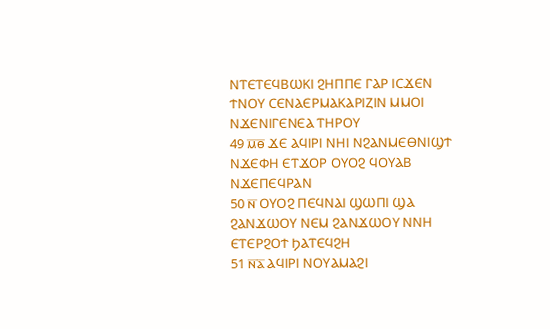ⲚⲦⲈⲦⲈϤⲂⲰⲔⲒ ϨⲎⲠⲠⲈ ⲄⲀⲢ ⲒⲤϪⲈⲚ ϮⲚⲞⲨ ⲤⲈⲚⲀⲈⲢⲘⲀⲔⲀⲢⲒⲌⲒⲚ ⲘⲘⲞⲒ ⲚϪⲈⲚⲒⲄⲈⲚⲈⲀ ⲦⲎⲢⲞⲨ
49 ⲙ̅ⲑ̅ ϪⲈ ⲀϤⲒⲢⲒ ⲚⲎⲒ ⲚϨⲀⲚⲘⲈⲐⲚⲒϢϮ ⲚϪⲈⲪⲎ ⲈⲦϪⲞⲢ ⲞⲨⲞϨ ϤⲞⲨⲀⲂ ⲚϪⲈⲠⲈϤⲢⲀⲚ
50 ⲛ̅ ⲞⲨⲞϨ ⲠⲈϤⲚⲀⲒ ϢⲰⲠⲒ ϢⲀ ϨⲀⲚϪⲰⲞⲨ ⲚⲈⲘ ϨⲀⲚϪⲰⲞⲨ ⲚⲚⲎ ⲈⲦⲈⲢϨⲞϮ ϦⲀⲦⲈϤϨⲎ
51 ⲛ̅ⲁ̅ ⲀϤⲒⲢⲒ ⲚⲞⲨⲀⲘⲀϨⲒ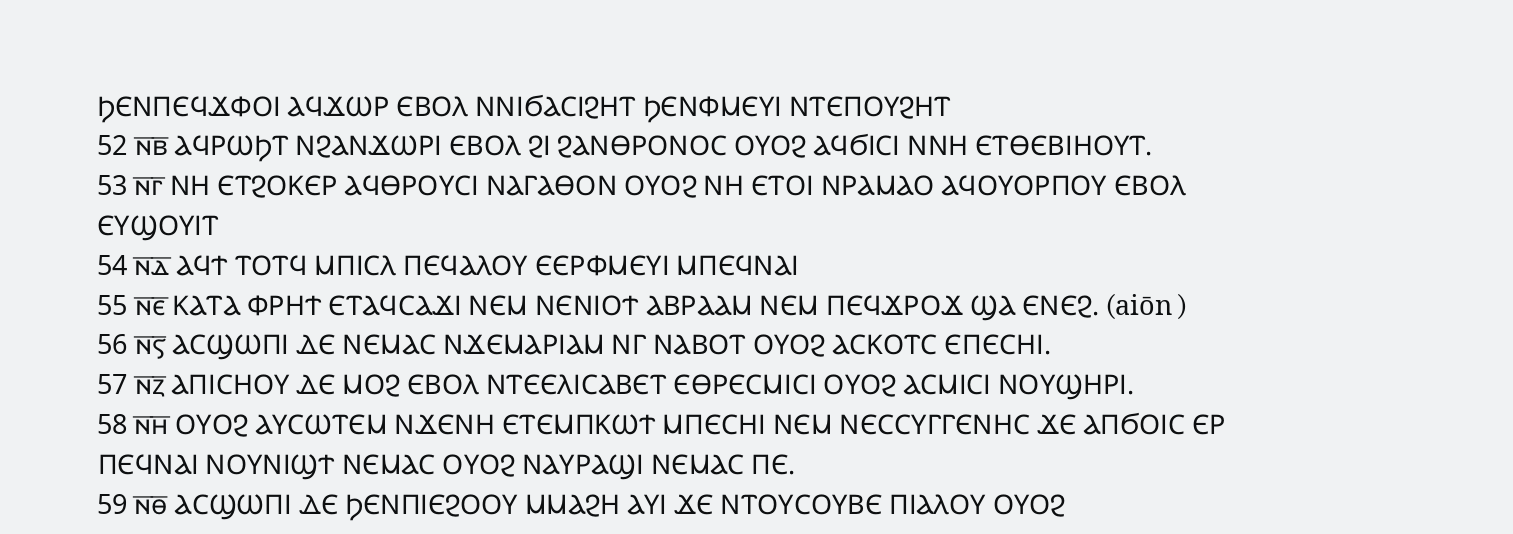ϦⲈⲚⲠⲈϤϪⲪⲞⲒ ⲀϤϪⲰⲢ ⲈⲂⲞⲖ ⲚⲚⲒϬⲀⲤⲒϨⲎⲦ ϦⲈⲚⲪⲘⲈⲨⲒ ⲚⲦⲈⲠⲞⲨϨⲎⲦ
52 ⲛ̅ⲃ̅ ⲀϤⲢⲰϦⲦ ⲚϨⲀⲚϪⲰⲢⲒ ⲈⲂⲞⲖ ϨⲒ ϨⲀⲚⲐⲢⲞⲚⲞⲤ ⲞⲨⲞϨ ⲀϤϬⲒⲤⲒ ⲚⲚⲎ ⲈⲦⲐⲈⲂⲒⲎⲞⲨⲦ.
53 ⲛ̅ⲅ̅ ⲚⲎ ⲈⲦϨⲞⲔⲈⲢ ⲀϤⲐⲢⲞⲨⲤⲒ ⲚⲀⲄⲀⲐⲞⲚ ⲞⲨⲞϨ ⲚⲎ ⲈⲦⲞⲒ ⲚⲢⲀⲘⲀⲞ ⲀϤⲞⲨⲞⲢⲠⲞⲨ ⲈⲂⲞⲖ ⲈⲨϢⲞⲨⲒⲦ
54 ⲛ̅ⲇ̅ ⲀϤϮ ⲦⲞⲦϤ ⲘⲠⲒⲤⲖ ⲠⲈϤⲀⲖⲞⲨ ⲈⲈⲢⲪⲘⲈⲨⲒ ⲘⲠⲈϤⲚⲀⲒ
55 ⲛ̅ⲉ̅ ⲔⲀⲦⲀ ⲪⲢⲎϮ ⲈⲦⲀϤⲤⲀϪⲒ ⲚⲈⲘ ⲚⲈⲚⲒⲞϮ ⲀⲂⲢⲀⲀⲘ ⲚⲈⲘ ⲠⲈϤϪⲢⲞϪ ϢⲀ ⲈⲚⲈϨ. (aiōn )
56 ⲛ̅ⲋ̅ ⲀⲤϢⲰⲠⲒ ⲆⲈ ⲚⲈⲘⲀⲤ ⲚϪⲈⲘⲀⲢⲒⲀⲘ ⲚⲄ ⲚⲀⲂⲞⲦ ⲞⲨⲞϨ ⲀⲤⲔⲞⲦⲤ ⲈⲠⲈⲤⲎⲒ.
57 ⲛ̅ⲍ̅ ⲀⲠⲒⲤⲎⲞⲨ ⲆⲈ ⲘⲞϨ ⲈⲂⲞⲖ ⲚⲦⲈⲈⲖⲒⲤⲀⲂⲈⲦ ⲈⲐⲢⲈⲤⲘⲒⲤⲒ ⲞⲨⲞϨ ⲀⲤⲘⲒⲤⲒ ⲚⲞⲨϢⲎⲢⲒ.
58 ⲛ̅ⲏ̅ ⲞⲨⲞϨ ⲀⲨⲤⲰⲦⲈⲘ ⲚϪⲈⲚⲎ ⲈⲦⲈⲘⲠⲔⲰϮ ⲘⲠⲈⲤⲎⲒ ⲚⲈⲘ ⲚⲈⲤⲤⲨⲄⲄⲈⲚⲎⲤ ϪⲈ ⲀⲠϬⲞⲒⲤ ⲈⲢ ⲠⲈϤⲚⲀⲒ ⲚⲞⲨⲚⲒϢϮ ⲚⲈⲘⲀⲤ ⲞⲨⲞϨ ⲚⲀⲨⲢⲀϢⲒ ⲚⲈⲘⲀⲤ ⲠⲈ.
59 ⲛ̅ⲑ̅ ⲀⲤϢⲰⲠⲒ ⲆⲈ ϦⲈⲚⲠⲒⲈϨⲞⲞⲨ ⲘⲘⲀϨⲎ ⲀⲨⲒ ϪⲈ ⲚⲦⲞⲨⲤⲞⲨⲂⲈ ⲠⲒⲀⲖⲞⲨ ⲞⲨⲞϨ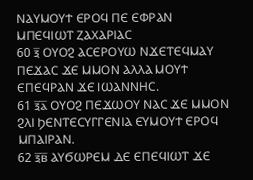ⲚⲀⲨⲘⲞⲨϮ ⲈⲢⲞϤ ⲠⲈ ⲈⲪⲢⲀⲚ ⲘⲠⲈϤⲒⲰⲦ ⲌⲀⲬⲀⲢⲒⲀⲤ
60 ⲝ̅ ⲞⲨⲞϨ ⲀⲤⲈⲢⲞⲨⲰ ⲚϪⲈⲦⲈϤⲘⲀⲨ ⲠⲈϪⲀⲤ ϪⲈ ⲘⲘⲞⲚ ⲀⲖⲖⲀ ⲘⲞⲨϮ ⲈⲠⲈϤⲢⲀⲚ ϪⲈ ⲒⲰⲀⲚⲚⲎⲤ.
61 ⲝ̅ⲁ̅ ⲞⲨⲞϨ ⲠⲈϪⲰⲞⲨ ⲚⲀⲤ ϪⲈ ⲘⲘⲞⲚ ϨⲖⲒ ϦⲈⲚⲦⲈⲤⲨⲄⲄⲈⲚⲒⲀ ⲈⲨⲘⲞⲨϮ ⲈⲢⲞϤ ⲘⲠⲀⲒⲢⲀⲚ.
62 ⲝ̅ⲃ̅ ⲀⲨϬⲰⲢⲈⲘ ⲆⲈ ⲈⲠⲈϤⲒⲰⲦ ϪⲈ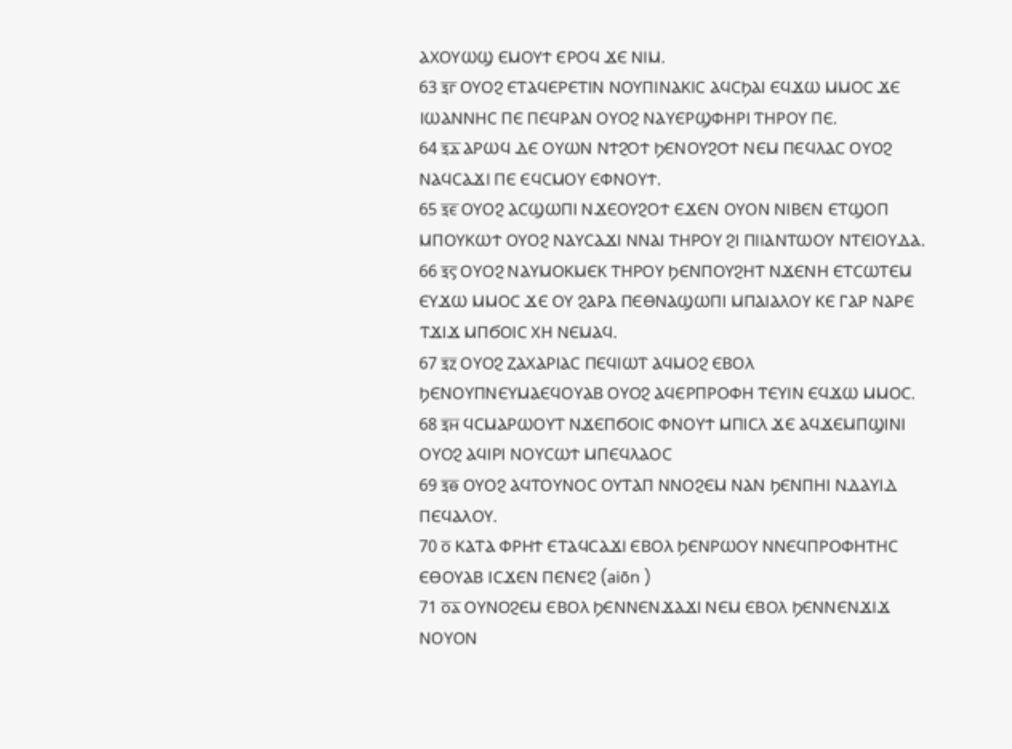ⲀⲬⲞⲨⲰϢ ⲈⲘⲞⲨϮ ⲈⲢⲞϤ ϪⲈ ⲚⲒⲘ.
63 ⲝ̅ⲅ̅ ⲞⲨⲞϨ ⲈⲦⲀϤⲈⲢⲈⲦⲒⲚ ⲚⲞⲨⲠⲒⲚⲀⲔⲒⲤ ⲀϤⲤϦⲀⲒ ⲈϤϪⲰ ⲘⲘⲞⲤ ϪⲈ ⲒⲰⲀⲚⲚⲎⲤ ⲠⲈ ⲠⲈϤⲢⲀⲚ ⲞⲨⲞϨ ⲚⲀⲨⲈⲢϢⲪⲎⲢⲒ ⲦⲎⲢⲞⲨ ⲠⲈ.
64 ⲝ̅ⲇ̅ ⲀⲢⲰϤ ⲆⲈ ⲞⲨⲰⲚ ⲚϮϨⲞϮ ϦⲈⲚⲞⲨϨⲞϮ ⲚⲈⲘ ⲠⲈϤⲖⲀⲤ ⲞⲨⲞϨ ⲚⲀϤⲤⲀϪⲒ ⲠⲈ ⲈϤⲤⲘⲞⲨ ⲈⲪⲚⲞⲨϮ.
65 ⲝ̅ⲉ̅ ⲞⲨⲞϨ ⲀⲤϢⲰⲠⲒ ⲚϪⲈⲞⲨϨⲞϮ ⲈϪⲈⲚ ⲞⲨⲞⲚ ⲚⲒⲂⲈⲚ ⲈⲦϢⲞⲠ ⲘⲠⲞⲨⲔⲰϮ ⲞⲨⲞϨ ⲚⲀⲨⲤⲀϪⲒ ⲚⲚⲀⲒ ⲦⲎⲢⲞⲨ ϨⲒ ⲠⲒⲒⲀⲚⲦⲰⲞⲨ ⲚⲦⲈⲒⲞⲨⲆⲀ.
66 ⲝ̅ⲋ̅ ⲞⲨⲞϨ ⲚⲀⲨⲘⲞⲔⲘⲈⲔ ⲦⲎⲢⲞⲨ ϦⲈⲚⲠⲞⲨϨⲎⲦ ⲚϪⲈⲚⲎ ⲈⲦⲤⲰⲦⲈⲘ ⲈⲨϪⲰ ⲘⲘⲞⲤ ϪⲈ ⲞⲨ ϨⲀⲢⲀ ⲠⲈⲐⲚⲀϢⲰⲠⲒ ⲘⲠⲀⲒⲀⲖⲞⲨ ⲔⲈ ⲄⲀⲢ ⲚⲀⲢⲈ ⲦϪⲒϪ ⲘⲠϬⲞⲒⲤ ⲬⲎ ⲚⲈⲘⲀϤ.
67 ⲝ̅ⲍ̅ ⲞⲨⲞϨ ⲌⲀⲬⲀⲢⲒⲀⲤ ⲠⲈϤⲒⲰⲦ ⲀϤⲘⲞϨ ⲈⲂⲞⲖ ϦⲈⲚⲞⲨⲠⲚⲈⲨⲘⲀⲈϤⲞⲨⲀⲂ ⲞⲨⲞϨ ⲀϤⲈⲢⲠⲢⲞⲪⲎ ⲦⲈⲨⲒⲚ ⲈϤϪⲰ ⲘⲘⲞⲤ.
68 ⲝ̅ⲏ̅ ϤⲤⲘⲀⲢⲰⲞⲨⲦ ⲚϪⲈⲠϬⲞⲒⲤ ⲪⲚⲞⲨϮ ⲘⲠⲒⲤⲖ ϪⲈ ⲀϤϪⲈⲘⲠϢⲒⲚⲒ ⲞⲨⲞϨ ⲀϤⲒⲢⲒ ⲚⲞⲨⲤⲰϮ ⲘⲠⲈϤⲖⲀⲞⲤ
69 ⲝ̅ⲑ̅ ⲞⲨⲞϨ ⲀϤⲦⲞⲨⲚⲞⲤ ⲞⲨⲦⲀⲠ ⲚⲚⲞϨⲈⲘ ⲚⲀⲚ ϦⲈⲚⲠⲎⲒ ⲚⲆⲀⲨⲒⲆ ⲠⲈϤⲀⲖⲞⲨ.
70 ⲟ̅ ⲔⲀⲦⲀ ⲪⲢⲎϮ ⲈⲦⲀϤⲤⲀϪⲒ ⲈⲂⲞⲖ ϦⲈⲚⲢⲰⲞⲨ ⲚⲚⲈϤⲠⲢⲞⲪⲎⲦⲎⲤ ⲈⲐⲞⲨⲀⲂ ⲒⲤϪⲈⲚ ⲠⲈⲚⲈϨ (aiōn )
71 ⲟ̅ⲁ̅ ⲞⲨⲚⲞϨⲈⲘ ⲈⲂⲞⲖ ϦⲈⲚⲚⲈⲚϪⲀϪⲒ ⲚⲈⲘ ⲈⲂⲞⲖ ϦⲈⲚⲚⲈⲚϪⲒϪ ⲚⲞⲨⲞⲚ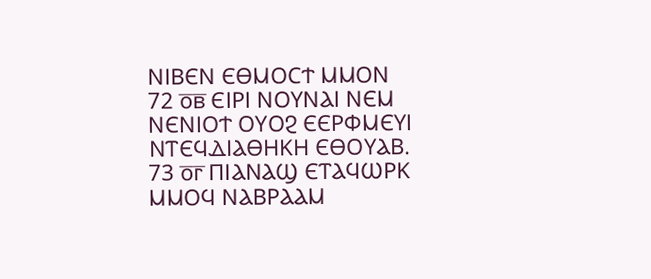ⲚⲒⲂⲈⲚ ⲈⲐⲘⲞⲤϮ ⲘⲘⲞⲚ
72 ⲟ̅ⲃ̅ ⲈⲒⲢⲒ ⲚⲞⲨⲚⲀⲒ ⲚⲈⲘ ⲚⲈⲚⲒⲞϮ ⲞⲨⲞϨ ⲈⲈⲢⲪⲘⲈⲨⲒ ⲚⲦⲈϤⲆⲒⲀⲐⲎⲔⲎ ⲈⲐⲞⲨⲀⲂ.
73 ⲟ̅ⲅ̅ ⲠⲒⲀⲚⲀϢ ⲈⲦⲀϤⲰⲢⲔ ⲘⲘⲞϤ ⲚⲀⲂⲢⲀⲀⲘ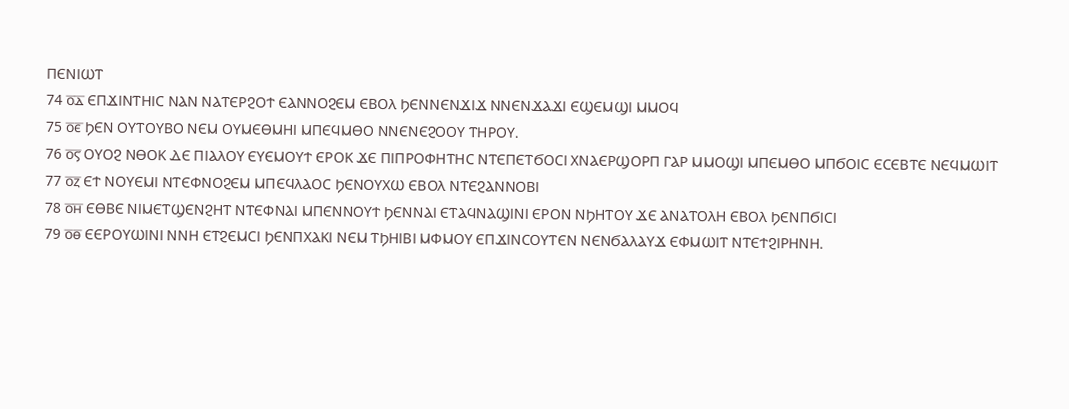ⲠⲈⲚⲒⲰⲦ
74 ⲟ̅ⲇ̅ ⲈⲠϪⲒⲚⲦⲎⲒⲤ ⲚⲀⲚ ⲚⲀⲦⲈⲢϨⲞϮ ⲈⲀⲚⲚⲞϨⲈⲘ ⲈⲂⲞⲖ ϦⲈⲚⲚⲈⲚϪⲒϪ ⲚⲚⲈⲚϪⲀϪⲒ ⲈϢⲈⲘϢⲒ ⲘⲘⲞϤ
75 ⲟ̅ⲉ̅ ϦⲈⲚ ⲞⲨⲦⲞⲨⲂⲞ ⲚⲈⲘ ⲞⲨⲘⲈⲐⲘⲎⲒ ⲘⲠⲈϤⲘⲐⲞ ⲚⲚⲈⲚⲈϨⲞⲞⲨ ⲦⲎⲢⲞⲨ.
76 ⲟ̅ⲋ̅ ⲞⲨⲞϨ ⲚⲐⲞⲔ ⲆⲈ ⲠⲒⲀⲖⲞⲨ ⲈⲨⲈⲘⲞⲨϮ ⲈⲢⲞⲔ ϪⲈ ⲠⲒⲠⲢⲞⲪⲎⲦⲎⲤ ⲚⲦⲈⲠⲈⲦϬⲞⲤⲒ ⲬⲚⲀⲈⲢϢⲞⲢⲠ ⲄⲀⲢ ⲘⲘⲞϢⲒ ⲘⲠⲈⲘⲐⲞ ⲘⲠϬⲞⲒⲤ ⲈⲤⲈⲂⲦⲈ ⲚⲈϤⲘⲰⲒⲦ
77 ⲟ̅ⲍ̅ ⲈϮ ⲚⲞⲨⲈⲘⲒ ⲚⲦⲈⲪⲚⲞϨⲈⲘ ⲘⲠⲈϤⲖⲀⲞⲤ ϦⲈⲚⲞⲨⲬⲰ ⲈⲂⲞⲖ ⲚⲦⲈϨⲀⲚⲚⲞⲂⲒ
78 ⲟ̅ⲏ̅ ⲈⲐⲂⲈ ⲚⲒⲘⲈⲦϢⲈⲚϨⲎⲦ ⲚⲦⲈⲪⲚⲀⲒ ⲘⲠⲈⲚⲚⲞⲨϮ ϦⲈⲚⲚⲀⲒ ⲈⲦⲀϤⲚⲀϢⲒⲚⲒ ⲈⲢⲞⲚ ⲚϦⲎⲦⲞⲨ ϪⲈ ⲀⲚⲀⲦⲞⲖⲎ ⲈⲂⲞⲖ ϦⲈⲚⲠϬⲒⲤⲒ
79 ⲟ̅ⲑ̅ ⲈⲈⲢⲞⲨⲰⲒⲚⲒ ⲚⲚⲎ ⲈⲦϨⲈⲘⲤⲒ ϦⲈⲚⲠⲬⲀⲔⲒ ⲚⲈⲘ ⲦϦⲎⲒⲂⲒ ⲘⲪⲘⲞⲨ ⲈⲠϪⲒⲚⲤⲞⲨⲦⲈⲚ ⲚⲈⲚϬⲀⲖⲀⲨϪ ⲈⲪⲘⲰⲒⲦ ⲚⲦⲈϮϨⲒⲢⲎⲚⲎ.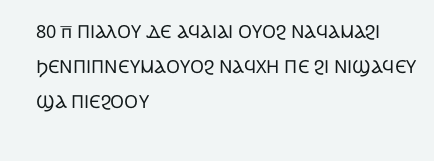80 ⲡ̅ ⲠⲒⲀⲖⲞⲨ ⲆⲈ ⲀϤⲀⲒⲀⲒ ⲞⲨⲞϨ ⲚⲀϤⲀⲘⲀϨⲒ ϦⲈⲚⲠⲒⲠⲚⲈⲨⲘⲀⲞⲨⲞϨ ⲚⲀϤⲬⲎ ⲠⲈ ϨⲒ ⲚⲒϢⲀϤⲈⲨ ϢⲀ ⲠⲒⲈϨⲞⲞⲨ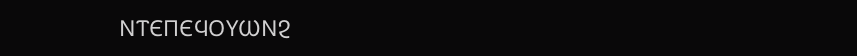ⲚⲦⲈⲠⲈϤⲞⲨⲰⲚϨ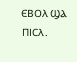ⲈⲂⲞⲖ ϢⲀ ⲠⲒⲤⲖ.